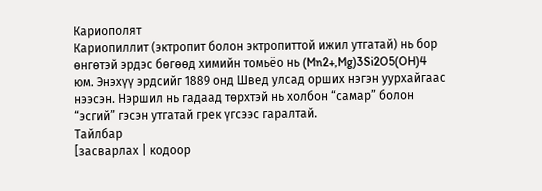Кариополят
Кариопиллит (эктропит болон эктропиттой ижил утгатай) нь бор өнгөтэй эрдэс бөгөөд химийн томьёо нь (Mn2+,Mg)3Si2O5(OH)4 юм. Энэхүү эрдсийг 1889 онд Швед улсад орших нэгэн уурхайгаас нээсэн. Нэршил нь гадаад төрхтэй нь холбон “самар” болон “эсгий” гэсэн утгатай грек үгсээс гаралтай.
Тайлбар
[засварлах | кодоор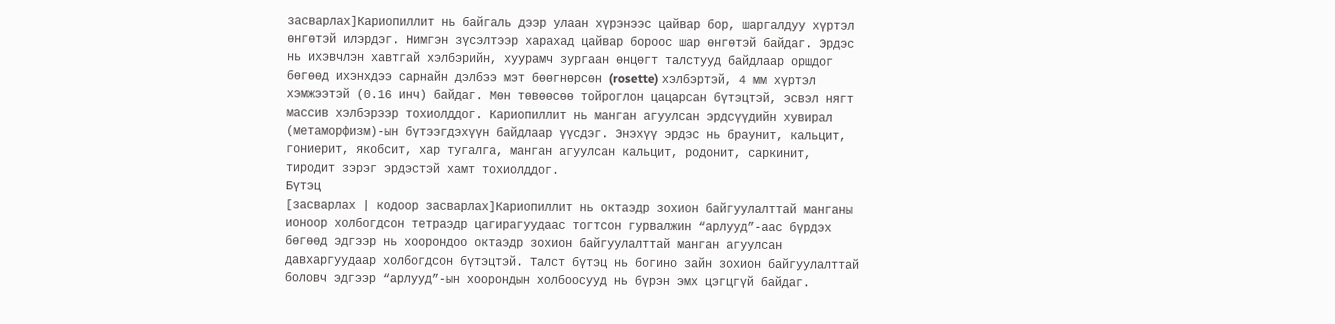засварлах]Кариопиллит нь байгаль дээр улаан хүрэнээс цайвар бор, шаргалдуу хүртэл өнгөтэй илэрдэг. Нимгэн зүсэлтээр харахад цайвар бороос шар өнгөтэй байдаг. Эрдэс нь ихэвчлэн хавтгай хэлбэрийн, хуурамч зургаан өнцөгт талстууд байдлаар оршдог бөгөөд ихэнхдээ сарнайн дэлбээ мэт бөөгнөрсөн (rosette) хэлбэртэй, 4 мм хүртэл хэмжээтэй (0.16 инч) байдаг. Мөн төвөөсөө тойроглон цацарсан бүтэцтэй, эсвэл нягт массив хэлбэрээр тохиолддог. Кариопиллит нь манган агуулсан эрдсүүдийн хувирал (метаморфизм)-ын бүтээгдэхүүн байдлаар үүсдэг. Энэхүү эрдэс нь браунит, кальцит, гониерит, якобсит, хар тугалга, манган агуулсан кальцит, родонит, саркинит, тиродит зэрэг эрдэстэй хамт тохиолддог.
Бүтэц
[засварлах | кодоор засварлах]Кариопиллит нь октаэдр зохион байгуулалттай манганы ионоор холбогдсон тетраэдр цагирагуудаас тогтсон гурвалжин “арлууд”-аас бүрдэх бөгөөд эдгээр нь хоорондоо октаэдр зохион байгуулалттай манган агуулсан давхаргуудаар холбогдсон бүтэцтэй. Талст бүтэц нь богино зайн зохион байгуулалттай боловч эдгээр “арлууд”-ын хоорондын холбоосууд нь бүрэн эмх цэгцгүй байдаг.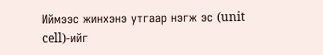Иймээс жинхэнэ утгаар нэгж эс (unit cell)-ийг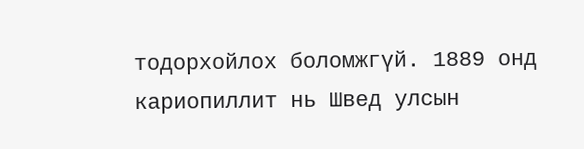тодорхойлох боломжгүй. 1889 онд кариопиллит нь Швед улсын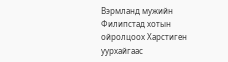Вэрмланд мужийн Филипстад хотын ойролцоох Харстиген уурхайгаас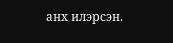анх илэрсэн.